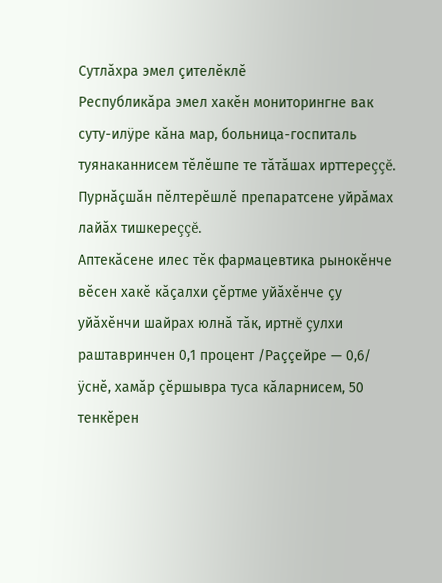Сутлăхра эмел çителĕклĕ
Республикăра эмел хакĕн мониторингне вак суту-илÿре кăна мар, больница-госпиталь туянаканнисем тĕлĕшпе те тăтăшах ирттереççĕ. Пурнăçшăн пĕлтерĕшлĕ препаратсене уйрăмах лайăх тишкереççĕ.
Аптекăсене илес тĕк фармацевтика рынокĕнче вĕсен хакĕ кăçалхи çĕртме уйăхĕнче çу уйăхĕнчи шайрах юлнă тăк, иртнĕ çулхи раштавринчен 0,1 процент /Раççейре — 0,6/ ÿснĕ, хамăр çĕршывра туса кăларнисем, 50 тенкĕрен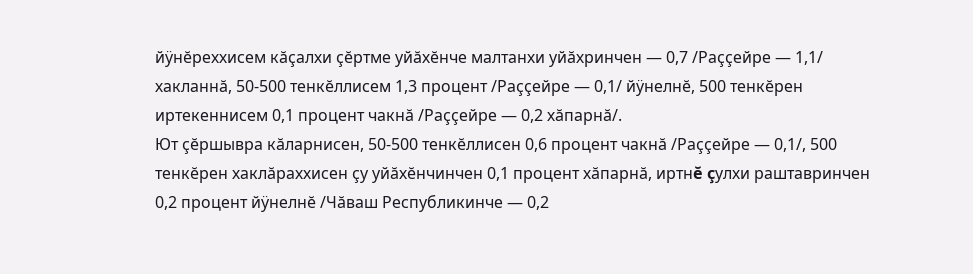йÿнĕреххисем кăçалхи çĕртме уйăхĕнче малтанхи уйăхринчен — 0,7 /Раççейре — 1,1/ хакланнă, 50-500 тенкĕллисем 1,3 процент /Раççейре — 0,1/ йÿнелнĕ, 500 тенкĕрен иртекеннисем 0,1 процент чакнă /Раççейре — 0,2 хăпарнă/.
Ют çĕршывра кăларнисен, 50-500 тенкĕллисен 0,6 процент чакнă /Раççейре — 0,1/, 500 тенкĕрен хаклăраххисен çу уйăхĕнчинчен 0,1 процент хăпарнă, иртнĕ çулхи раштавринчен 0,2 процент йÿнелнĕ /Чăваш Республикинче — 0,2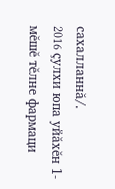сахалланнă/.
2016 çулхи юпа уйăхĕн 1-мĕшĕ тĕлне фармаци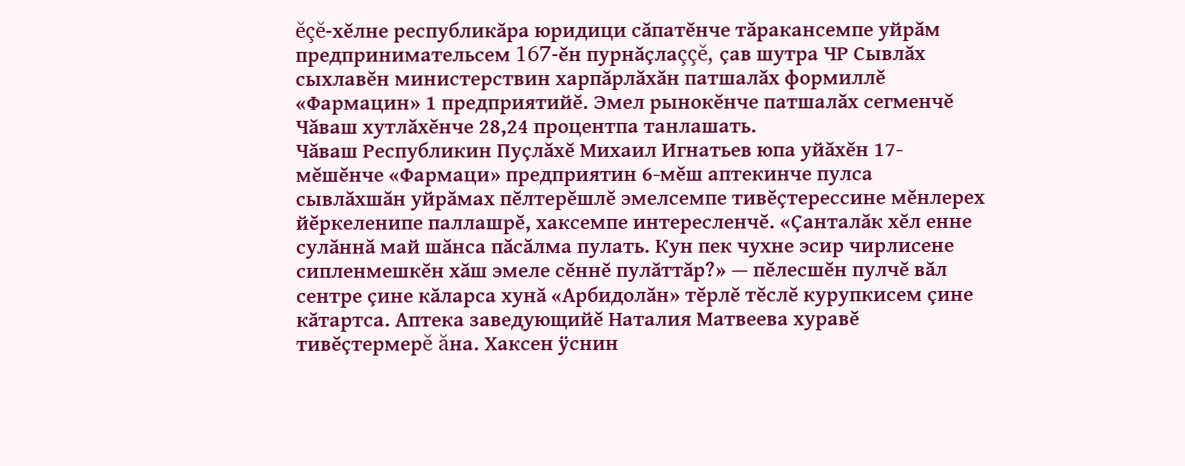ĕçĕ-хĕлне республикăра юридици сăпатĕнче тăракансемпе уйрăм предпринимательсем 167-ĕн пурнăçлаççĕ, çав шутра ЧР Сывлăх сыхлавĕн министерствин харпăрлăхăн патшалăх формиллĕ «Фармацин» 1 предприятийĕ. Эмел рынокĕнче патшалăх сегменчĕ Чăваш хутлăхĕнче 28,24 процентпа танлашать.
Чăваш Республикин Пуçлăхĕ Михаил Игнатьев юпа уйăхĕн 17-мĕшĕнче «Фармаци» предприятин 6-мĕш аптекинче пулса сывлăхшăн уйрăмах пĕлтерĕшлĕ эмелсемпе тивĕçтерессине мĕнлерех йĕркеленипе паллашрĕ, хаксемпе интересленчĕ. «Çанталăк хĕл енне сулăннă май шăнса пăсăлма пулать. Кун пек чухне эсир чирлисене сипленмешкĕн хăш эмеле сĕннĕ пулăттăр?» — пĕлесшĕн пулчĕ вăл сентре çине кăларса хунă «Арбидолăн» тĕрлĕ тĕслĕ курупкисем çине кăтартса. Аптека заведующийĕ Наталия Матвеева хуравĕ тивĕçтермерĕ ăна. Хаксен ÿснин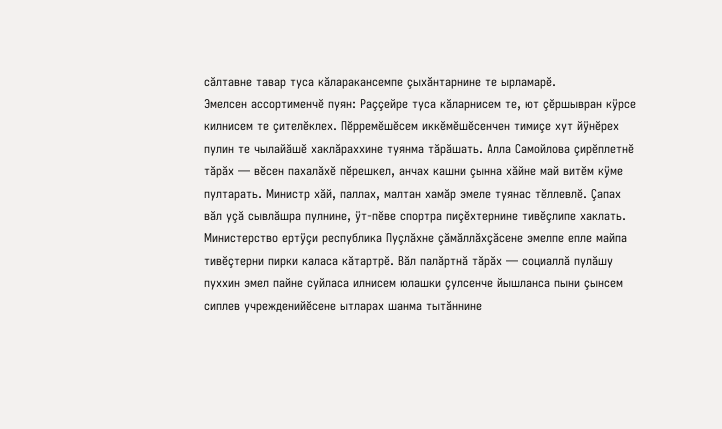сăлтавне тавар туса кăларакансемпе çыхăнтарнине те ырламарĕ.
Эмелсен ассортименчĕ пуян: Раççейре туса кăларнисем те, ют çĕршывран кÿрсе килнисем те çителĕклех. Пĕрремĕшĕсем иккĕмĕшĕсенчен тимиçе хут йÿнĕрех пулин те чылайăшĕ хаклăраххине туянма тăрăшать. Алла Самойлова çирĕплетнĕ тăрăх — вĕсен пахалăхĕ пĕрешкел, анчах кашни çынна хăйне май витĕм кÿме пултарать. Министр хăй, паллах, малтан хамăр эмеле туянас тĕллевлĕ. Çапах вăл уçă сывлăшра пулнине, ÿт-пĕве спортра пиçĕхтернине тивĕçлипе хаклать.
Министерство ертÿçи республика Пуçлăхне çăмăллăхçăсене эмелпе епле майпа тивĕçтерни пирки каласа кăтартрĕ. Вăл палăртнă тăрăх — социаллă пулăшу пуххин эмел пайне суйласа илнисем юлашки çулсенче йышланса пыни çынсем сиплев учрежденийĕсене ытларах шанма тытăннине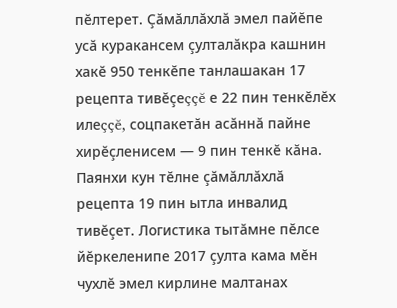пĕлтерет. Çăмăллăхлă эмел пайĕпе усă куракансем çулталăкра кашнин хакĕ 950 тенкĕпе танлашакан 17 рецепта тивĕçеççĕ е 22 пин тенкĕлĕх илеççĕ, соцпакетăн асăннă пайне хирĕçленисем — 9 пин тенкĕ кăна. Паянхи кун тĕлне çăмăллăхлă рецепта 19 пин ытла инвалид тивĕçет. Логистика тытăмне пĕлсе йĕркеленипе 2017 çулта кама мĕн чухлĕ эмел кирлине малтанах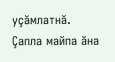уçăмлатнă. Çапла майпа ăна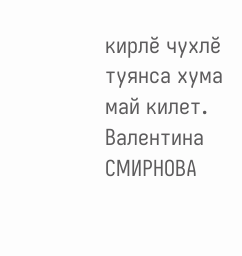кирлĕ чухлĕ туянса хума май килет.
Валентина СМИРНОВА